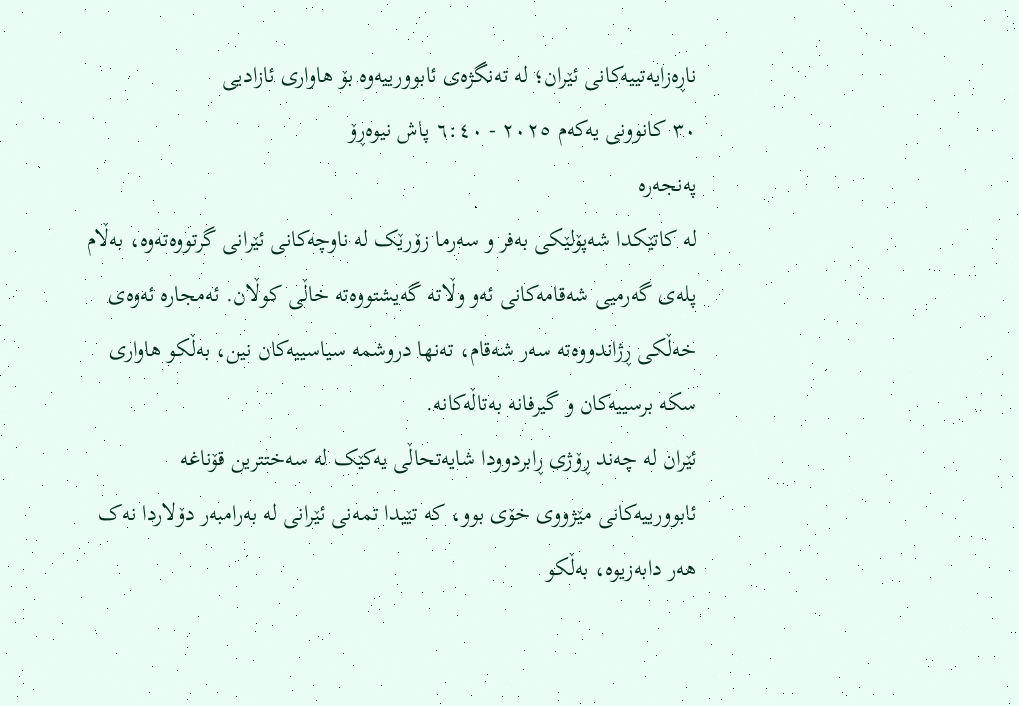ناڕەزایەتییەکانی ئێران؛ لە تەنگژەی ئابوورییەوە بۆ هاواری ئازادیی
٣٠ کانوونی یەکەم ٢٠٢٥ - ٦:٤٠ پاش نیوەڕۆ
پەنجەرە
لە کاتێکدا شەپۆلێکی بەفر و سەرما زۆرێک لە ناوچەکانی ئێرانی گرتووەتەوە، بەڵام پلەی گەرمیی شەقامەکانی ئەو وڵاتە گەیشتووەتە خاڵی کوڵان. ئەمجارە ئەوەی خەڵکی ڕژاندووەتە سەر شەقام، تەنها دروشمە سیاسییەکان نین، بەڵکو هاواری سکە برسییەکان و گیرفانە بەتاڵەکانە.
ئێران لە چەند ڕۆژی ڕابردوودا شایەتحاڵی یەکێک لە سەختترین قۆناغە ئابوورییەکانی مێژووی خۆی بوو، کە تێیدا تمەنی ئێرانی لە بەرامبەر دۆلاردا نەک هەر دابەزیوە، بەڵکو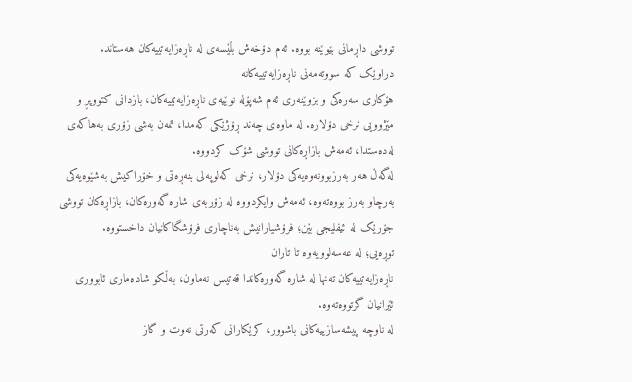تووشی داڕمانی بێوێنە بووە. ئەم دۆخەش بڵێسەی لە ناڕەزایەتییەکان هەستاند.
دراوێک کە سووتەمەنی ناڕەزایەتییەکانە
هۆکاری سەرەکی و بزوێنەری ئەم شەپۆلە نوێیەی ناڕەزایەتییەکان، بازدانی کتووپڕ و مێژوویی نرخی دۆلارە. لە ماوەی چەند ڕۆژێکی کەمدا، تمەن بەشی زۆری بەهاکەی لەدەستدا، ئەمەش بازاڕەکانی تووشی شۆک کردووە.
لەگەڵ هەر بەرزبوونەوەیەکی دۆلار، نرخی کەلوپەلی بنەڕەتی و خۆراکیش بەشێوەیەکی بەرچاو بەرز بووەتەوە، ئەمەش وایکردووە لە زۆربەی شارە گەورەکان، بازاڕەکان تووشی جۆرێک لە ئیفلیجی بێن؛ فرۆشیارانیش بەناچاری فرۆشگاکانیان داخستووە.
توڕەیی؛ لە عەسەلوویەوە تا تاران
ناڕەزایەتییەکان تەنها لە شارە گەورەکاندا قەتیس نەماون، بەڵکو شادەماری ئابووری ئێرانیان گرتووەتەوە.
لە ناوچە پیشەسازییەکانی باشوور، کرێکارانی کەرتی نەوت و گاز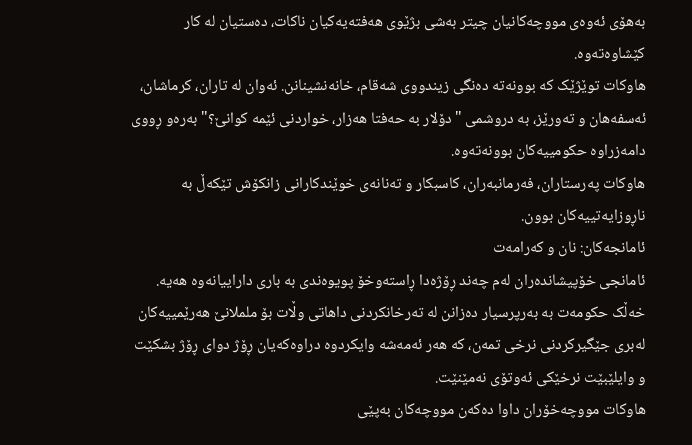بەهۆی ئەوەی مووچەکانیان چیتر بەشی بژێوی هەفتەیەکیان ناکات، دەستیان لە کار کێشاوەتەوە.
هاوکات توێژێک کە بوونەتە دەنگی زیندووی شەقام، خانەنشینانن. ئەوان لە تاران، کرماشان، ئەسفەهان و تەورێز، بە دروشمی "دۆلار بە حەفتا هەزار، خواردنی ئێمە کوانێ؟" بەرەو ڕووی دامەزراوە حکومییەکان بوونەتەوە.
هاوکات پەرستاران، فەرمانبەران، کاسبکار و تەنانەی خوێندکارانی زانکۆش تێکەڵ بە ناڕوزایەتییەکان بوون.
ئامانجەکان: نان و کەرامەت
ئامانجی خۆپیشاندەران لەم چەند ڕۆژەدا ڕاستەوخۆ پویوەندی بە باری داراییانەوە هەیە.
خەڵک حکومەت بە بەرپرسیار دەزانن لە تەرخانکردنی داهاتی وڵات بۆ ململانێ هەرێمییەکان لەبری جێگیرکردنی نرخی تمەن، کە هەر ئەمەشە وایکردوە دراوەکەیان ڕۆژ دوای ڕۆژ بشکێت و وایلێبێت نرخێکی ئەوتۆی نەمێنێت.
هاوکات مووچەخۆران داوا دەکەن مووچەکان بەپێی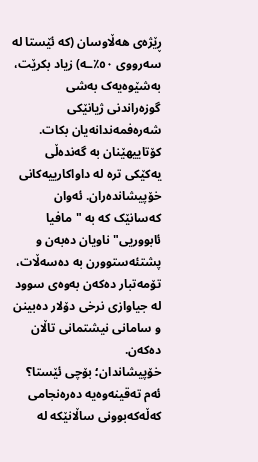ڕێژەی هەڵاوسان (کە ئێستا لە سەرووی ٥٠٪ـە) زیاد بکرێت، بەشێوەیەک بەشی گوزەراندنی ژیانێکی شەرەفمەندانەیان بکات.
کۆتاییهێنان بە گەندەڵی یەکێکی ترە لە داواکارییەکانی خۆپیشاندەران. ئەوان کەسانێک کە بە "مافیا ئابووریی" ناویان دەبەن و پشتئەستوورن بە دەسەڵات، تۆمەتبار دەکەن بەوەی سوود لە جیاوازی نرخی دۆلار دەبینن و سامانی نیشتمانی تاڵان دەکەن.
خۆپیشاندان؛ بۆچی ئێستا؟
ئەم تەقینەوەیە دەرەنجامی کەڵەکەبوونی ساڵانێکە لە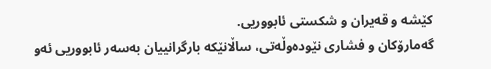کێشە و قەیران و شکستی ئابووریی.
گەمارۆکان و فشاری نێودەوڵەتی، ساڵانێکە بارگرانییان بەسەر ئابووریی ئەو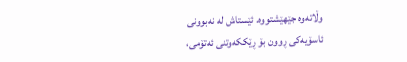وڵاتەوە جێهێشتووە. ئێستاش لە نەبوونی ئاسۆیەکی ڕوون بۆ ڕێککەوتنی ئەتۆمی،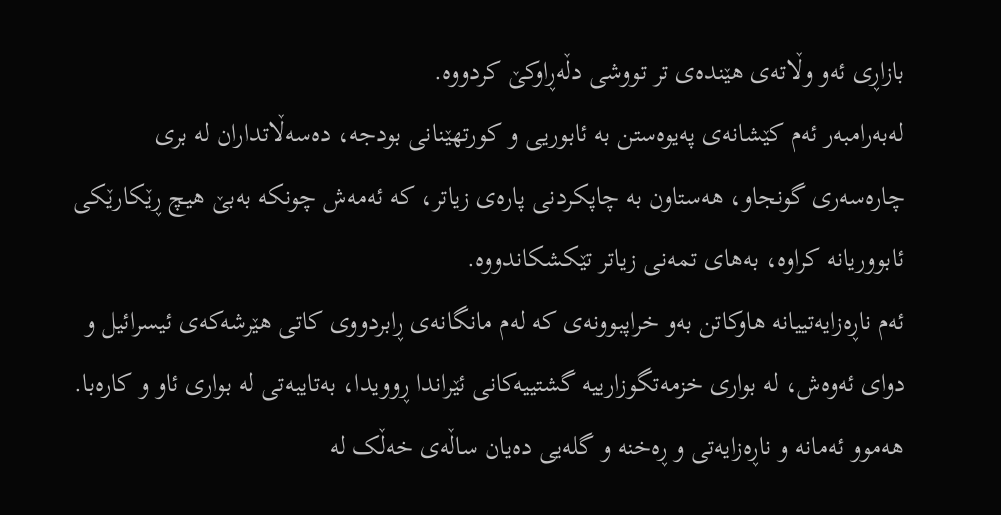بازاڕی ئەو وڵاتەی هێندەی تر تووشی دڵەڕاوکێ کردووە.
لەبەرامبەر ئەم کێشانەی پەیوەستن بە ئابوریی و کورتهێنانی بودجە، دەسەڵاتداران لە بری چارەسەری گونجاو، هەستاون بە چاپکردنی پارەی زیاتر، کە ئەمەش چونکە بەبێ هیچ ڕێکارێکی ئابووریانە کراوە، بەهای تمەنی زیاتر تێکشکاندووە.
ئەم ناڕەزایەتییانە هاوکاتن بەو خراپبوونەی کە لەم مانگانەی ڕابردووی کاتی هێرشەکەی ئیسرائیل و دوای ئەوەش، لە بواری خزمەتگوزارییە گشتییەکانی ئێراندا ڕوویدا، بەتایبەتی لە بواری ئاو و کارەبا.
هەموو ئەمانە و ناڕەزایەتی و ڕەخنە و گلەیی دەیان ساڵەی خەڵک لە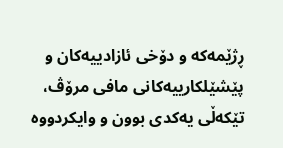ڕژێمەکە و دۆخی ئازادییەکان و پێشێلکارییەکانی مافی مرۆڤ، تێکەڵی یەکدی بوون و وایکردووە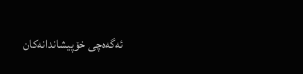ئەگەەچی خۆپیشاندانەکان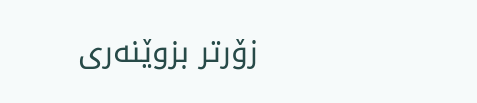زۆرتر بزوێنەری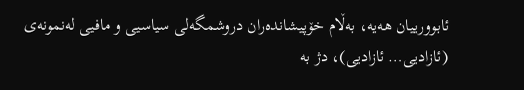ئابوورییان هەیە، بەڵام خۆپیشاندەران دروشمگەلی سیاسیی و مافیی لەنمونەی (ئازادیی… ئازادیی)، دژ بە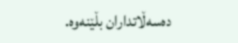دەسەڵاتداران بڵێنەوە.